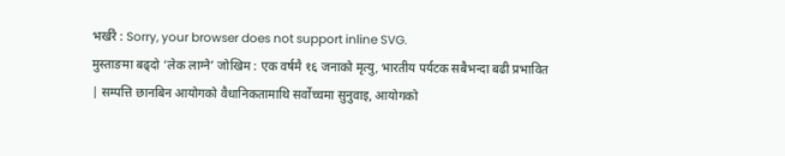भर्खरै : Sorry, your browser does not support inline SVG.
मुस्ताङमा बढ्दो ‘लेक लाग्ने’ जोखिम : एक वर्षमै १६ जनाको मृत्यु, भारतीय पर्यटक सबैभन्दा बढी प्रभावित | सम्पत्ति छानबिन आयोगको वैधानिकतामाथि सर्वोच्चमा सुनुवाइ, आयोगको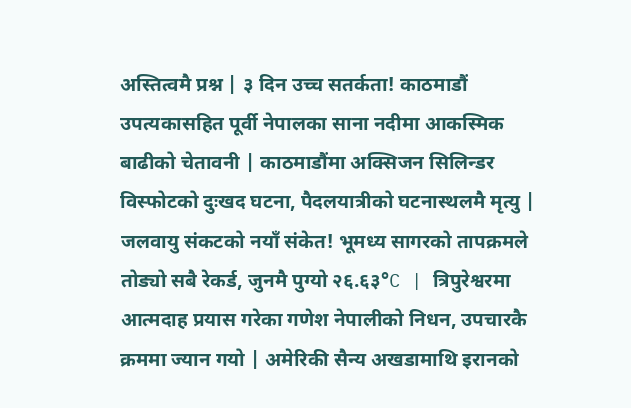अस्तित्वमै प्रश्न | ३ दिन उच्च सतर्कता! काठमाडौं उपत्यकासहित पूर्वी नेपालका साना नदीमा आकस्मिक बाढीको चेतावनी | काठमाडौंमा अक्सिजन सिलिन्डर विस्फोटको दुःखद घटना, पैदलयात्रीको घटनास्थलमै मृत्यु | जलवायु संकटको नयाँ संकेत! भूमध्य सागरको तापक्रमले तोड्यो सबै रेकर्ड, जुनमै पुग्यो २६.६३°C | त्रिपुरेश्वरमा आत्मदाह प्रयास गरेका गणेश नेपालीको निधन, उपचारकै क्रममा ज्यान गयो | अमेरिकी सैन्य अखडामाथि इरानको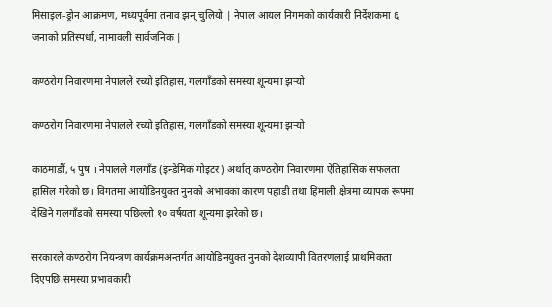मिसाइल-ड्रोन आक्रमण, मध्यपूर्वमा तनाव झन् चुलियो | नेपाल आयल निगमको कार्यकारी निर्देशकमा ६ जनाको प्रतिस्पर्धा, नामावली सार्वजनिक |

कण्ठरोग निवारणमा नेपालले रच्यो इतिहास, गलगाँडको समस्या शून्यमा झर्‍यो

कण्ठरोग निवारणमा नेपालले रच्यो इतिहास, गलगाँडको समस्या शून्यमा झर्‍यो

काठमाडौं, ५ पुष । नेपालले गलगाँड (इन्डेमिक गोइटर) अर्थात् कण्ठरोग निवारणमा ऐतिहासिक सफलता हासिल गरेको छ। विगतमा आयोडिनयुक्त नुनको अभावका कारण पहाडी तथा हिमाली क्षेत्रमा व्यापक रूपमा देखिने गलगाँडको समस्या पछिल्लो १० वर्षयता शून्यमा झरेको छ।

सरकारले कण्ठरोग नियन्त्रण कार्यक्रमअन्तर्गत आयोडिनयुक्त नुनको देशव्यापी वितरणलाई प्राथमिकता दिएपछि समस्या प्रभावकारी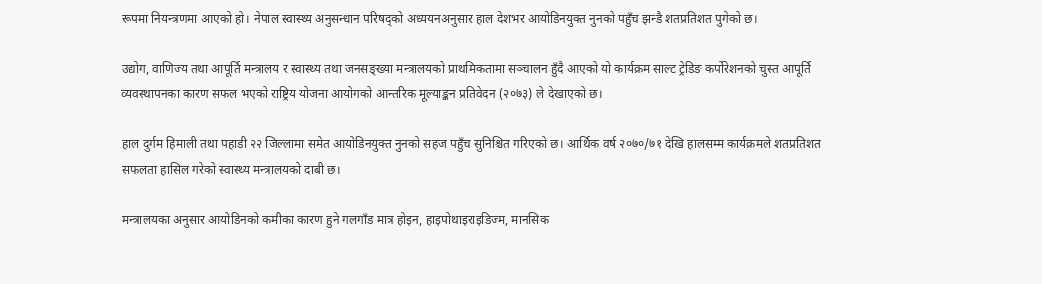रूपमा नियन्त्रणमा आएको हो। नेपाल स्वास्थ्य अनुसन्धान परिषद्को अध्ययनअनुसार हाल देशभर आयोडिनयुक्त नुनको पहुँच झन्डै शतप्रतिशत पुगेको छ।

उद्योग, वाणिज्य तथा आपूर्ति मन्त्रालय र स्वास्थ्य तथा जनसङ्ख्या मन्त्रालयको प्राथमिकतामा सञ्चालन हुँदै आएको यो कार्यक्रम साल्ट ट्रेडिङ कर्पोरेशनको चुस्त आपूर्ति व्यवस्थापनका कारण सफल भएको राष्ट्रिय योजना आयोगको आन्तरिक मूल्याङ्कन प्रतिवेदन (२०७३) ले देखाएको छ।

हाल दुर्गम हिमाली तथा पहाडी २२ जिल्लामा समेत आयोडिनयुक्त नुनको सहज पहुँच सुनिश्चित गरिएको छ। आर्थिक वर्ष २०७०/७१ देखि हालसम्म कार्यक्रमले शतप्रतिशत सफलता हासिल गरेको स्वास्थ्य मन्त्रालयको दाबी छ।

मन्त्रालयका अनुसार आयोडिनको कमीका कारण हुने गलगाँड मात्र होइन, हाइपोथाइराइडिज्म, मानसिक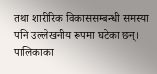तथा शारीरिक विकाससम्बन्धी समस्या पनि उल्लेखनीय रूपमा घटेका छन्। पालिकाका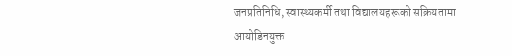जनप्रतिनिधि, स्वास्थ्यकर्मी तथा विद्यालयहरूको सक्रियतामा आयोडिनयुक्त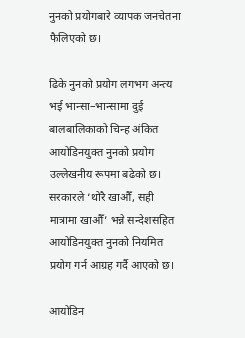नुनको प्रयोगबारे व्यापक जनचेतना फैलिएको छ।

ढिके नुनको प्रयोग लगभग अन्त्य भई भान्सा–भान्सामा दुई बालबालिकाको चिन्ह अंकित आयोडिनयुक्त नुनको प्रयोग उल्लेखनीय रूपमा बढेको छ। सरकारले ‘थोरै खाऔँ, सही मात्रामा खाऔँ’ भन्ने सन्देशसहित आयोडिनयुक्त नुनको नियमित प्रयोग गर्न आग्रह गर्दै आएको छ।

आयोडिन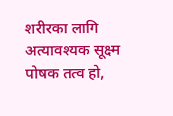शरीरका लागि अत्यावश्यक सूक्ष्म पोषक तत्व हो,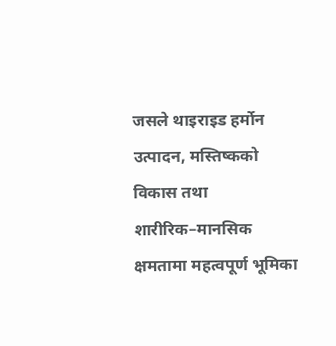जसले थाइराइड हर्मोन उत्पादन, मस्तिष्कको विकास तथा शारीरिक–मानसिक क्षमतामा महत्वपूर्ण भूमिका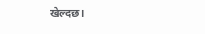खेल्दछ।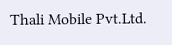Thali Mobile Pvt.Ltd.